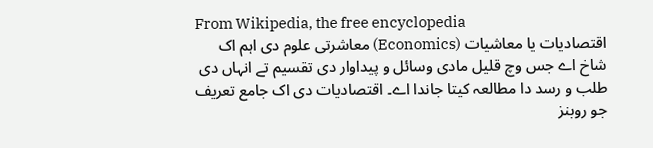From Wikipedia, the free encyclopedia
اقتصادیات یا معاشیات (Economics) معاشرتی علوم دی اہم اک شاخ اے جس وچ قلیل مادی وسائل و پیداوار دی تقسیم تے انہاں دی طلب و رسد دا مطالعہ کيتا جاندا اے۔ اقتصادیات دی اک جامع تعریف جو روبنز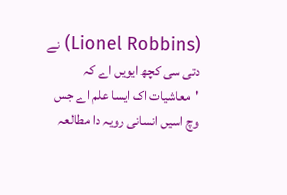(Lionel Robbins) نے دتی سی کچھ ایويں اے کہ 'معاشیات اک ایسا علم اے جس وچ اسيں انسانی رویہ دا مطالعہ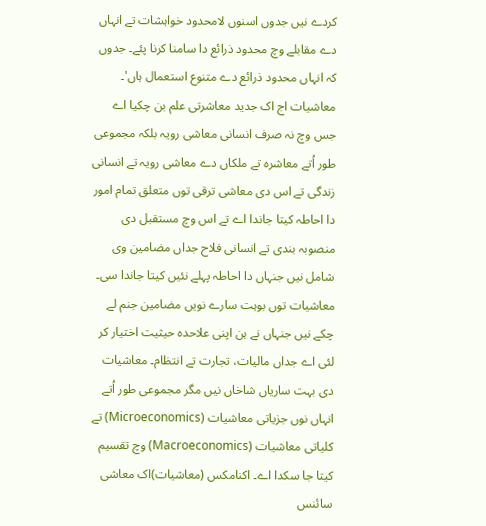کردے نيں جدوں اسنوں لامحدود خواہشات تے انہاں دے مقابلے وچ محدود ذرائع دا سامنا کرنا پئے۔ جدوں کہ انہاں محدود ذرائع دے متنوع استعمال ہاں'۔ معاشیات اج اک جدید معاشرتی علم بن چکيا اے جس وچ نہ صرف انسانی معاشی رویہ بلکہ مجموعی طور اُتے معاشرہ تے ملکاں دے معاشی رویہ تے انسانی زندگی تے اس دی معاشی ترقی توں متعلق تمام امور دا احاطہ کيتا جاندا اے تے اس وچ مستقبل دی منصوبہ بندی تے انسانی فلاح جداں مضامین وی شامل نيں جنہاں دا احاطہ پہلے نئيں کيتا جاندا سی۔ معاشیات توں بوہت سارے نويں مضامین جنم لے چکے نيں جنہاں نے ہن اپنی علاحدہ حیثیت اختیار کر لئی اے جداں مالیات، تجارت تے انتظام۔ معاشیات دی بہت ساریاں شاخاں نيں مگر مجموعی طور اُتے انہاں نوں جزیاتی معاشیات (Microeconomics) تے کلیاتی معاشیات (Macroeconomics) وچ تقسیم کيتا جا سکدا اے۔ اکنامکس (معاشیات)اک معاشی سائنس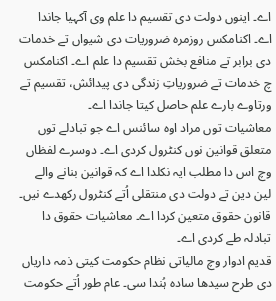اے۔ اینوں دولت دی تقسیم دا علم وی آکہیا جاندا اے۔ اکنامکس روزمرہ ضروریات دی شیواں تے خدمات دی برابر تے منافع بخش تقسیم دا علم اے۔ اکنامکس چ خدمات تے ضروریاتِ زندگی دی پیدائش، تقسیم تے ورتاوے بارے علم حاصل کیتا جاندا اے۔
معاشیات توں مراد اوہ سائنس اے جو تبادلے توں متعلق قوانین نوں کنٹرول کردی اے۔ دوسرے لفظاں وچ اس دا مطلب ایہ نکلدا اے کہ قوانین بنانے والے لین دین تے دولت دی منتقلی اُتے کنٹرول رکھدے نيں۔
قانون حقوق متعین کردا اے۔ معاشیات حقوق دا تبادلہ طے کردی اے۔
قدیم ادوار وچ مالیاتی نظام حکومت کیتی ذمہ داریاں دی طرح سیدھا سادہ ہُندا سی۔ عام طور اُتے حکومت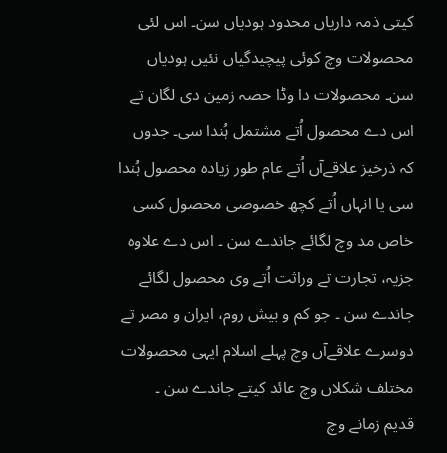کیتی ذمہ داریاں محدود ہودیاں سن۔ اس لئی محصولات وچ کوئی پیچیدگیاں نئيں ہودیاں سن۔ محصولات دا وڈا حصہ زمین دی لگان تے اس دے محصول اُتے مشتمل ہُندا سی۔ جدوں کہ ذرخیز علاقےآں اُتے عام طور زیادہ محصول ہُندا سی یا انہاں اُتے کچھ خصوصی محصول کسی خاص مد وچ لگائے جاندے سن ۔ اس دے علاوہ جزیہ، تجارت تے وراثت اُتے وی محصول لگائے جاندے سن ۔ جو کم و بیش روم، ایران و مصر تے دوسرے علاقےآں وچ پہلے اسلام ایہی محصولات مختلف شکلاں وچ عائد کیتے جاندے سن ۔
قدیم زمانے وچ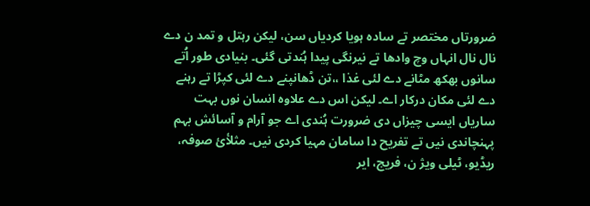ضرورتاں مختصر تے سادہ ہويا کردیاں سن، لیکن رہتل و تمد ن دے نال نال انہاں وچ وادھا تے نیرنگی پیدا ہُندتی گئی۔ بنیادی طور اُتے سانوں بھکھ مٹانے دے لئی غذا ،،تن ڈھانپنے دے لئی کپڑا تے رہنے دے لئی مکان درکار اے۔ لیکن اس دے علاوہ انسان نوں بہت ساریاں ایسی چیزاں دی ضرورت ہُندی اے جو آرام و آسائش بہم پہنچاندی نيں تے تفریح دا سامان مہیا کردی نيں۔ مثلأئ صوفہ، ریڈیو، ٹیلی ویژ ن، فریج، ایر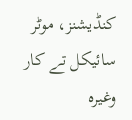کنڈیشنز، موٹر سائیکل تے کار وغیرہ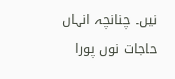نيں۔ چنانچہ انہاں حاجات نوں پورا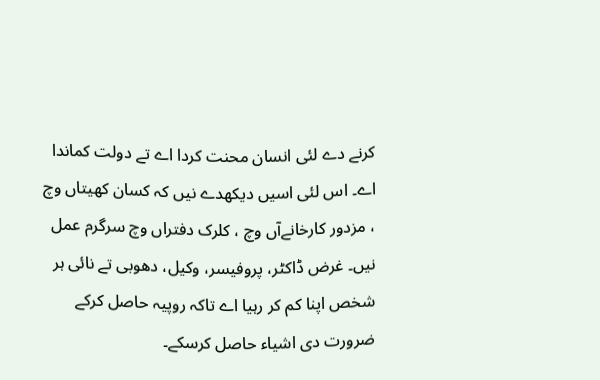کرنے دے لئی انسان محنت کردا اے تے دولت کماندا اے۔ اس لئی اسيں دیکھدے نيں کہ کسان کھیتاں وچ ، مزدور کارخانےآں وچ ، کلرک دفتراں وچ سرگرم عمل نيں۔ غرض ڈاکٹر، پروفیسر، وکیل، دھوبی تے نائی ہر شخص اپنا کم کر رہیا اے تاکہ روپیہ حاصل کرکے ضرورت دی اشیاء حاصل کرسکے۔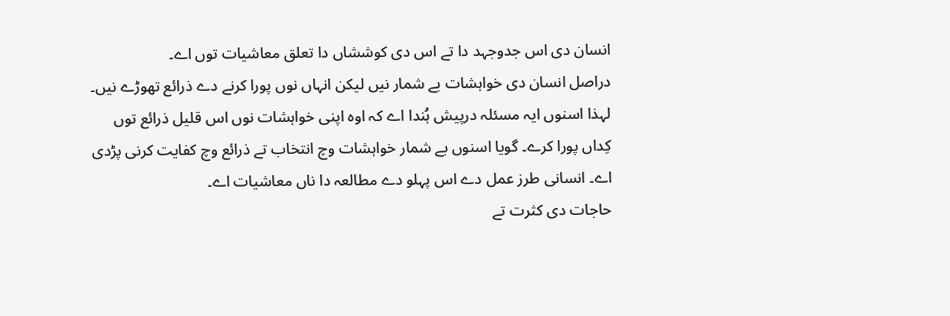انسان دی اس جدوجہد دا تے اس دی کوششاں دا تعلق معاشیات توں اے۔
دراصل انسان دی خواہشات بے شمار نيں لیکن انہاں نوں پورا کرنے دے ذرائع تھوڑے نيں۔ لہذا اسنوں ایہ مسئلہ درپیش ہُندا اے کہ اوہ اپنی خواہشات نوں اس قلیل ذرائع توں کِداں پورا کرے۔ گویا اسنوں بے شمار خواہشات وچ انتخاب تے ذرائع وچ کفایت کرنی پڑدی اے۔ انسانی طرز عمل دے اس پہلو دے مطالعہ دا ناں معاشیات اے۔
حاجات دی کثرت تے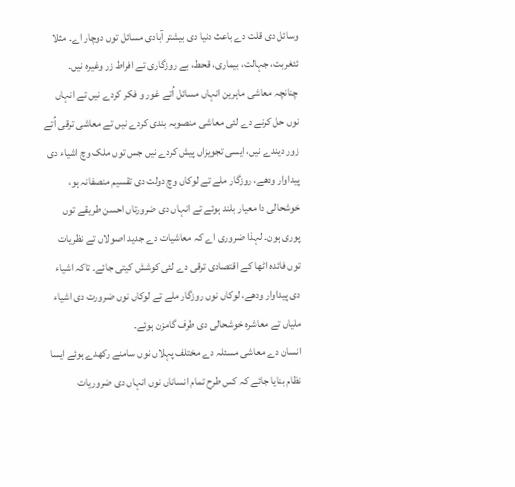وسائل دی قلت دے باعث دنیا دی بیشتر آبادی مسائل توں دوچار اے۔ مثلا ئئغربت، جہالت، بیماری، قحط، بے روزگاری تے افراط زر وغیرہ نيں۔ چنانچہ معاشی ماہرین انہاں مسائل اُتے غور و فکر کردے نيں تے انہاں نوں حل کرنے دے لئی معاشی منصوبہ بندی کردے نيں تے معاشی ترقی اُتے زور دیندے نيں، ایسی تجویزاں پیش کردے نيں جس توں ملک وچ اشیاء دی پیداوار ودھے، روزگار ملے تے لوکاں وچ دولت دی تقسیم منصفانہ ہو، خوشحالی دا معیار بلند ہوئے تے انہاں دی ضرورتاں احسن طریقے توں پوری ہون۔ لہذا ضروری اے کہ معاشیات دے جدید اصولاں تے نظریات توں فائدہ اٹھا کے اقتصادی ترقی دے لئی کوشش کيتی جائے۔ تاکہ اشیاء دی پیداوار ودھے، لوکاں نوں روزگار ملے تے لوکاں نوں ضرورت دی اشیاء ملیاں تے معاشرہ خوشحالی دی طرف گامزن ہوئے۔
انسان دے معاشی مسئلہ دے مختلف پہلاں نوں سامنے رکھدے ہوئے ایسا نظام بنایا جائے کہ کس طرح تمام انساناں نوں انہاں دی ضروریات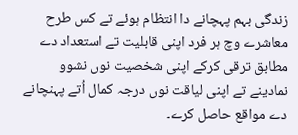زندگی بہم پہچانے دا انتظام ہوئے تے کس طرح معاشرے وچ ہر فرد اپنی قابلیت تے استعداد دے مطابق ترقی کرکے اپنی شخصیت نوں نشوو نمادینے تے اپنی لیاقت نوں درجہ کمال اُتے پہنچانے دے مواقع حاصل کرے۔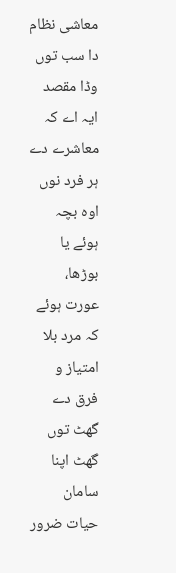معاشی نظام دا سب توں وڈا مقصد ایہ اے کہ معاشرے دے ہر فرد نوں اوہ بچہ ہوئے یا بوڑھا، عورت ہوئے کہ مرد بلا امتیاز و فرق دے گھٹ توں گھٹ اپنا سامان حیات ضرور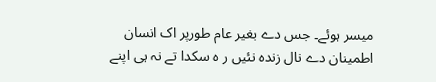میسر ہوئے۔ جس دے بغیر عام طورپر اک انسان اطمینان دے نال زندہ نئيں ر ہ سکدا تے نہ ہی اپنے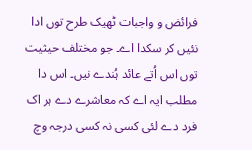فرائض و واجبات ٹھیک طرح توں ادا نئيں کر سکدا اے۔ جو مختلف حیثیت توں اس اُتے عائد ہُندے نيں۔ اس دا مطلب ایہ اے کہ معاشرے دے ہر اک فرد دے لئی کسی نہ کسی درجہ وچ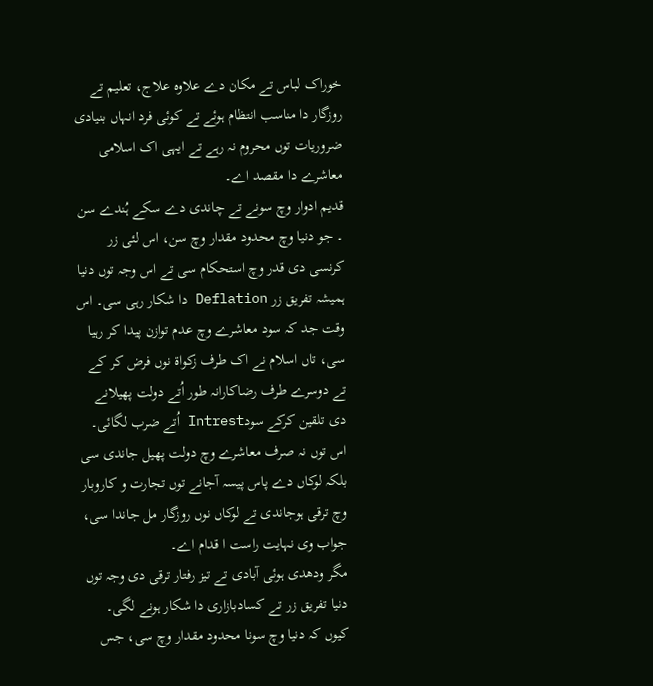خوراک لباس تے مکان دے علاوہ علاج، تعلیم تے روزگار دا مناسب انتظام ہوئے تے کوئی فرد انہاں بنیادی ضروریات توں محروم نہ رہے تے ایہی اک اسلامی معاشرے دا مقصد اے۔
قدیم ادوار وچ سونے تے چاندی دے سکے ہُندے سن ۔ جو دنیا وچ محدود مقدار وچ سن، اس لئی زر کرنسی دی قدر وچ استحکام سی تے اس وجہ توں دنیا ہمیشہ تفریق زر Deflation دا شکار رہی سی۔ اس وقت جد کہ سود معاشرے وچ عدم توازن پیدا کر رہیا سی، تاں اسلام نے اک طرف زکواۃ نوں فرض کر کے تے دوسرے طرف رضاکارانہ طور اُتے دولت پھیلانے دی تلقین کرکے سودIntrest اُتے ضرب لگائی۔ اس توں نہ صرف معاشرے وچ دولت پھیل جاندی سی بلکہ لوکاں دے پاس پیسہ آجانے توں تجارت و کاروبار وچ ترقی ہوجاندی تے لوکاں نوں روزگار مل جاندا سی، جواب وی نہایت راست ا قدام اے۔
مگر ودھدی ہوئی آبادی تے تیز رفتار ترقی دی وجہ توں دنیا تفریق زر تے کسادبازاری دا شکار ہونے لگی۔ کیوں کہ دنیا وچ سونا محدود مقدار وچ سی، جس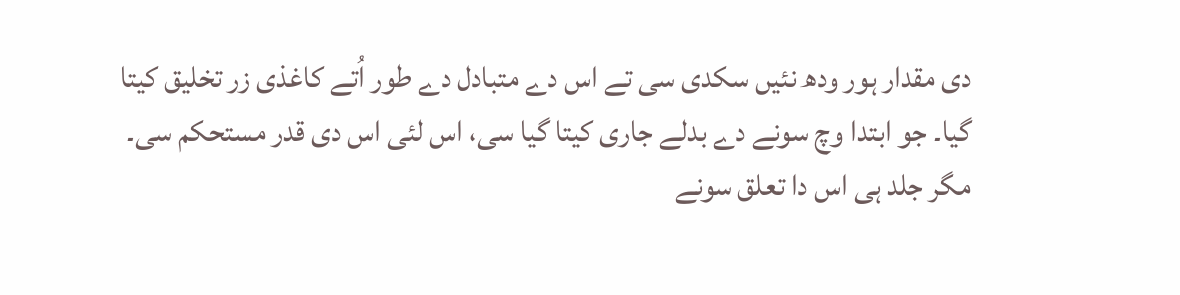دی مقدار ہور ودھ نئيں سکدی سی تے اس دے متبادل دے طور اُتے کاغذی زر تخلیق کيتا گیا۔ جو ابتدا وچ سونے دے بدلے جاری کيتا گیا سی، اس لئی اس دی قدر مستحکم سی۔ مگر جلد ہی اس دا تعلق سونے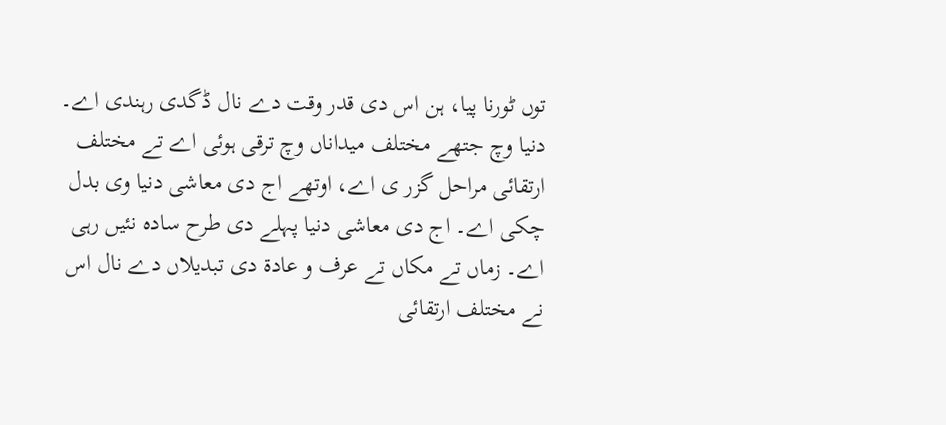توں ٹورنا پيا، ہن اس دی قدر وقت دے نال ڈگدی رہندی اے۔
دنیا وچ جتھے مختلف میداناں وچ ترقی ہوئی اے تے مختلف ارتقائی مراحل گزر ی اے، اوتھے اج دی معاشی دنیا وی بدل چکی اے۔ اج دی معاشی دنیا پہلے دی طرح سادہ نئيں رہی اے۔ زماں تے مکاں تے عرف و عادۃ دی تبدیلاں دے نال اس نے مختلف ارتقائی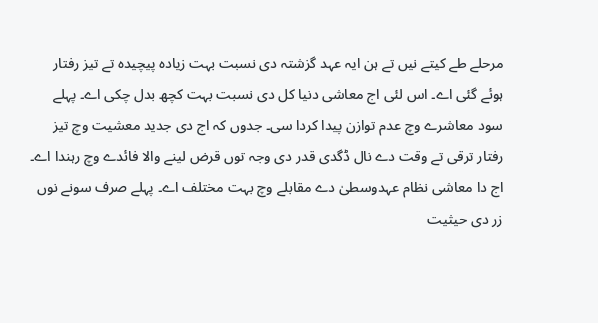مرحلے طے کیتے نيں تے ہن ایہ عہد گزشتہ دی نسبت بہت زیادہ پیچیدہ تے تیز رفتار ہوئے گئی اے۔ اس لئی اج معاشی دنیا کل دی نسبت بہت کچھ بدل چکی اے۔ پہلے سود معاشرے وچ عدم توازن پیدا کردا سی۔ جدوں کہ اج دی جدید معشیت وچ تیز رفتار ترقی تے وقت دے نال ڈگدی قدر دی وجہ توں قرض لینے والا فائدے وچ رہندا اے۔
اج دا معاشی نظام عہدوسطیٰ دے مقابلے وچ بہت مختلف اے۔ پہلے صرف سونے نوں زر دی حیثیت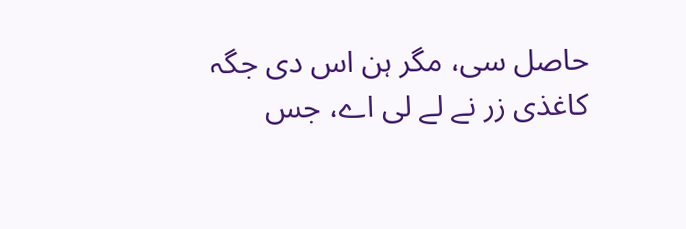حاصل سی، مگر ہن اس دی جگہ کاغذی زر نے لے لی اے، جس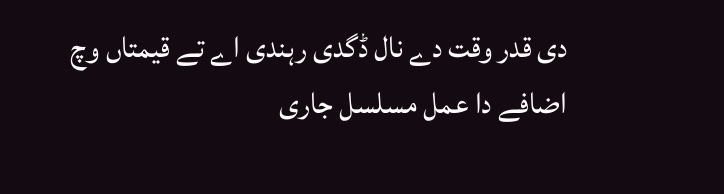دی قدر وقت دے نال ڈگدی رہندی اے تے قیمتاں وچ اضافے دا عمل مسلسل جاری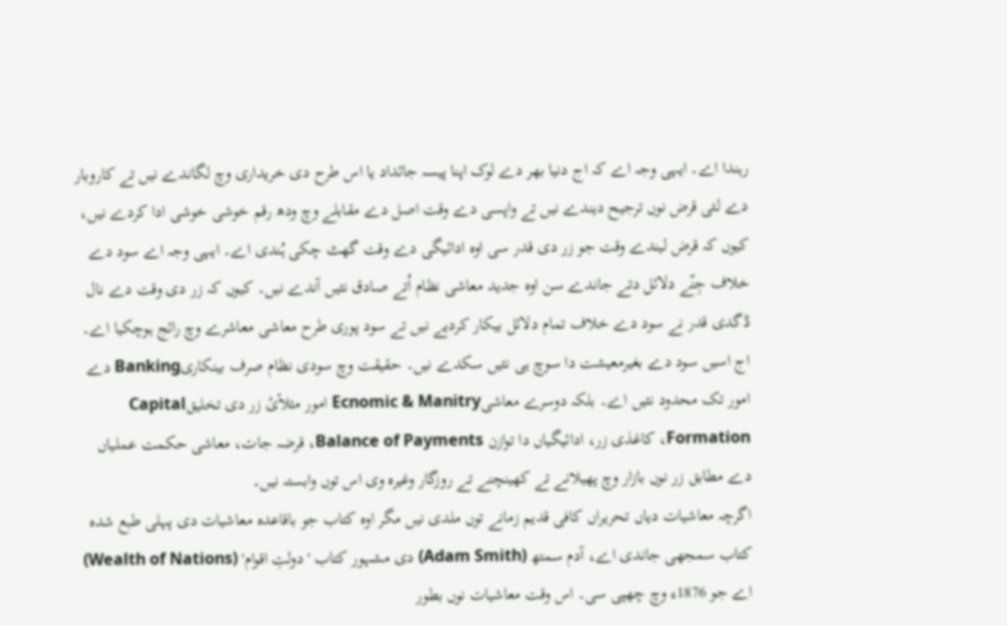رہندا اے۔ ایہی وجہ اے کہ اج دنیا بھر دے لوک اپنا پیسہ جائداد یا اس طرح دی خریداری وچ لگاندے نيں تے کاروبار دے لئی قرض نوں ترجیح دیندے نيں تے واپسی دے وقت اصل دے مقابلے وچ ودھ رقم خوشی خوشی ادا کردے نيں، کیوں کہ قرض لیندے وقت جو زر دی قدر سی اوہ ادائیگی دے وقت گھٹ چکی ہُندی اے۔ ایہی وجہ اے سود دے خلاف جِنّے دلائل دتے جاندے سن اوہ جدید معاشی نظام اُتے صادق نئيں آندے نيں۔ کیوں کہ زر دی وقت دے نال ڈگدی قدر نے سود دے خلاف تمام دلائل بیکار کردیے نيں تے سود پوری طرح معاشی معاشرے وچ رائج ہوچکيا اے۔ اج اسيں سود دے بغیرمعیشت دا سوچ ہی نئيں سکدے نيں۔ حقیقت وچ سودی نظام صرف بینکاریBanking دے امور تک محدود نئيں اے۔ بلکہ دوسرے معاشیEcnomic & Manitry امور مثلأئ زر دی تخلیقCapital Formation، کاغذی زر، ادائیگیاں دا توازن Balance of Payments، قرضہ جات، معاشی حکمت عملیاں دے مطابق زر نوں بازار وچ پھیلانے تے کھینچنے تے روزگار وغیرہ وی اس توں وابستہ نيں۔
اگرچہ معاشیات دیاں تحریراں کافی قدیم زمانے توں ملدی نيں مگر اوہ کتاب جو باقاعدہ معاشیات دی پہلی طبع شدہ کتاب سمجھی جاندی اے، آدم سمتھ (Adam Smith) دی مشہور کتاب 'دولتِ اقوام' (Wealth of Nations) اے جو 1876ء وچ چھپی سی۔ اس وقت معاشیات نوں بطور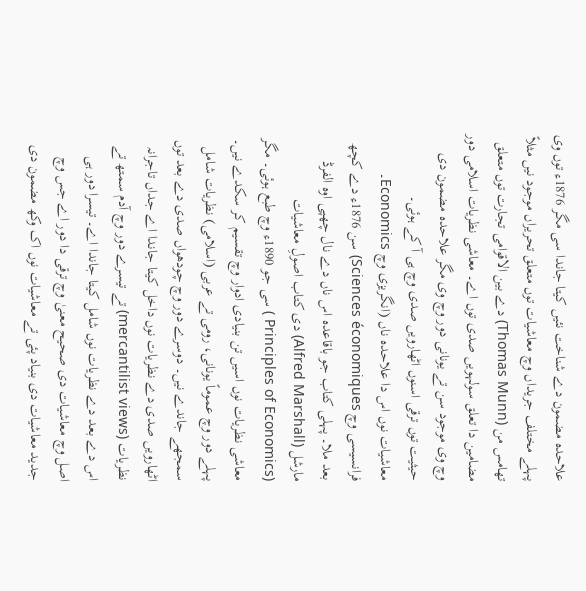علاحدہ مضمون دے شناخت نئيں کيتا جاندا سی مگر 1876ء توں وی پہلے مختلف جریداں وچ معاشیات توں متعلق تحریراں موجود نيں مثلاً تھامس من (Thomas Munn) دے بین الاقوامی تجارت توں متعلق مضامین دا تعلق سولہويں صدی توں اے۔ معاشی نظریات اسلامی دور وچ وی موجود سن تے یونانی دور وچ وی مگر علاحدہ مضمون دی حیثیت توں ترقی اسنوں اٹھارويں صدی وچ ہی آ کے ہوئی۔
معاشیات نوں اس دا علاحدہ ناں (انگریزی وچ Economics۔ فرانسیسی وچ Sciences économiques) سن 1876ء دے کچھ بعد ملا۔ پہلی کتاب جو باقاعدہ اس ناں دے نال چھپی اوہ الفرڈ مارشل (Alfred Marshall) دی کتاب اصولِ معاشیات (Principles of Economics ) سی جو 1890ء وچ طبع ہوئی۔ مگر معاشی نظریات نوں اسيں تن بنیادی ادوار وچ تقسیم کر سکدے نيں۔ پہلے دور وچ عموماً یونانی، رومی تے عربی (اسلامی) نظریات شامل سمجھے جاندے نيں۔ دوسرے دور وچ چودھواں صدی دے بعد توں اٹھارويں صدی دے نظریات نوں داخل کيتا جاندا اے جداں تاجرانہ نظریات (mercantilist views) تے تیسرے دور وچ آدم سمتھ تے اس دے بعد دے نظریات نوں شامل کيتا جاندا اے۔ تیسرا دور ہی اصل وچ معاشیات دی صحیح معنیٰ وچ ترقی دا دور اے جس وچ جدید معاشیات دی بنیاد پئی تے معاشیات نوں اک وکھ مضمون دی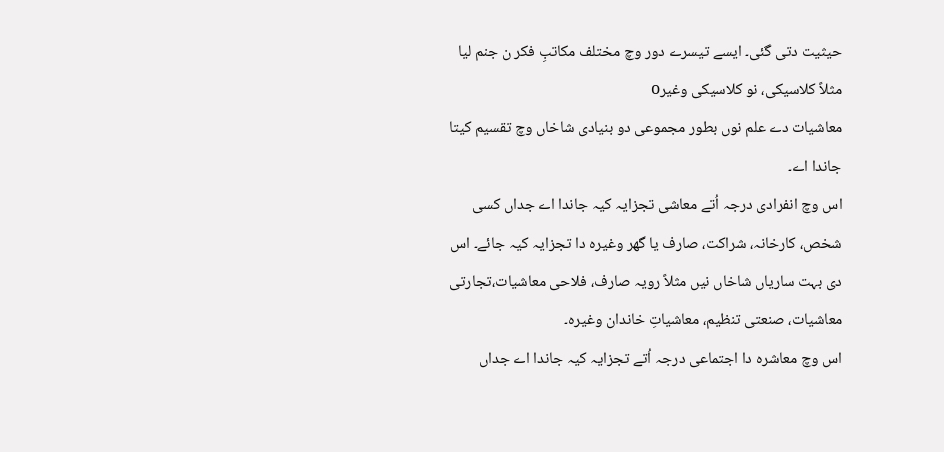حیثیت دتی گئی۔ ايسے تیسرے دور وچ مختلف مکاتبِ فکر ن جنم لیا مثلاً کلاسیکی، نو کلاسیکی وغیرo
معاشیات دے علم نوں بطور مجموعی دو بنیادی شاخاں وچ تقسیم کيتا جاندا اے۔
اس وچ انفرادی درجہ اُتے معاشی تجزایہ کیہ جاندا اے جداں کسی شخص، کارخانہ، شراکت، صارف یا گھر وغیرہ دا تجزایہ کیہ جائے۔ اس دی بہت ساریاں شاخاں نيں مثلاً رویہ صارف، فلاحی معاشیات،تجارتی معاشیات، صنعتی تنظیم، معاشیاتِ خاندان وغیرہ۔
اس وچ معاشرہ دا اجتماعی درجہ اُتے تجزایہ کیہ جاندا اے جداں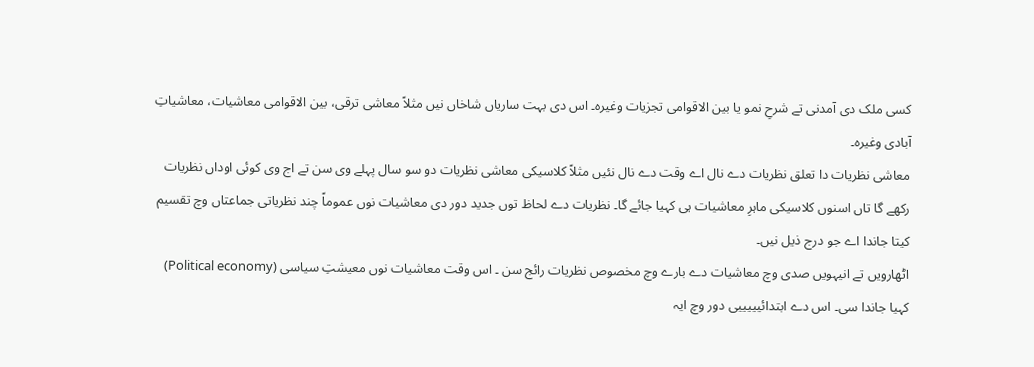کسی ملک دی آمدنی تے شرحِ نمو یا بین الاقوامی تجزیات وغیرہ۔ اس دی بہت ساریاں شاخاں نيں مثلاً معاشی ترقی، بین الاقوامی معاشیات، معاشیاتِ آبادی وغیرہ۔
معاشی نظریات دا تعلق نظریات دے نال اے وقت دے نال نئيں مثلاً کلاسیکی معاشی نظریات دو سو سال پہلے وی سن تے اج وی کوئی اوداں نظریات رکھے گا تاں اسنوں کلاسیکی ماہرِ معاشیات ہی کہیا جائے گا۔ نظریات دے لحاظ توں جدید دور دی معاشیات نوں عموماً چند نظریاتی جماعتاں وچ تقسیم کيتا جاندا اے جو درج ذیل نيں۔
اٹھارويں تے انیہويں صدی وچ معاشیات دے بارے وچ مخصوص نظریات رائج سن ۔ اس وقت معاشیات نوں معیشتِ سیاسی (Political economy) کہیا جاندا سی۔ اس دے ابتدائیییییی دور وچ ایہ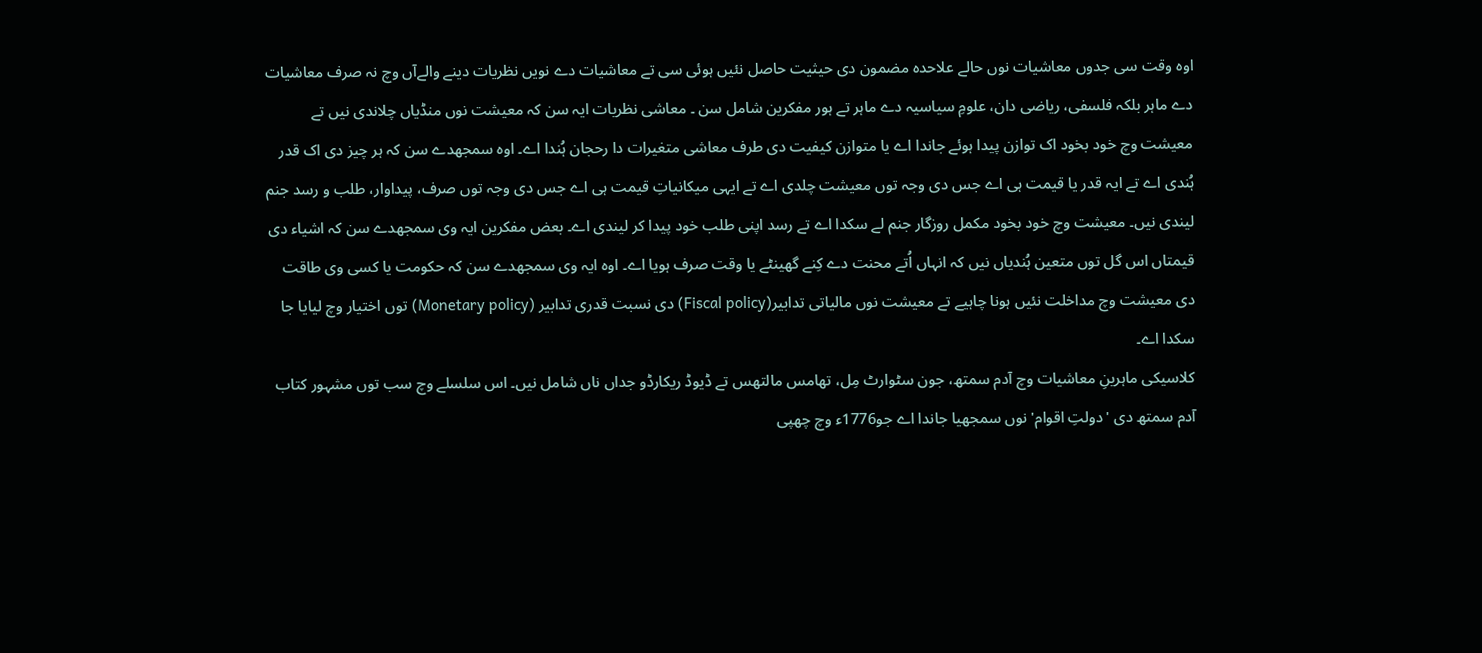اوہ وقت سی جدوں معاشیات نوں حالے علاحدہ مضمون دی حیثیت حاصل نئيں ہوئی سی تے معاشیات دے نويں نظریات دینے والےآں وچ نہ صرف معاشیات دے ماہر بلکہ فلسفی، ریاضی دان، علومِ سیاسیہ دے ماہر تے ہور مفکرین شامل سن ۔ معاشی نظریات ایہ سن کہ معیشت نوں منڈیاں چلاندی نيں تے معیشت وچ خود بخود اک توازن پیدا ہوئے جاندا اے یا متوازن کیفیت دی طرف معاشی متغیرات دا رحجان ہُندا اے۔ اوہ سمجھدے سن کہ ہر چیز دی اک قدر ہُندی اے تے ایہ قدر یا قیمت ہی اے جس دی وجہ توں معیشت چلدی اے تے ایہی میکانیاتِ قیمت ہی اے جس دی وجہ توں صرف، پیداوار، طلب و رسد جنم لیندی نيں۔ معیشت وچ خود بخود مکمل روزگار جنم لے سکدا اے تے رسد اپنی طلب خود پیدا کر لیندی اے۔ بعض مفکرین ایہ وی سمجھدے سن کہ اشیاء دی قیمتاں اس گل توں متعین ہُندیاں نيں کہ انہاں اُتے محنت دے کِنے گھینٹے یا وقت صرف ہويا اے۔ اوہ ایہ وی سمجھدے سن کہ حکومت یا کسی وی طاقت دی معیشت وچ مداخلت نئيں ہونا چاہیے تے معیشت نوں مالیاتی تدابیر(Fiscal policy) دی نسبت قدری تدابیر (Monetary policy) توں اختیار وچ لیایا جا سکدا اے۔
کلاسیکی ماہرینِ معاشیات وچ آدم سمتھ، جون سٹوارٹ مِل، تھامس مالتھس تے ڈیوڈ ریکارڈو جداں ناں شامل نيں۔ اس سلسلے وچ سب توں مشہور کتاب آدم سمتھ دی 'دولتِ اقوام' نوں سمجھیا جاندا اے جو1776ء وچ چھپی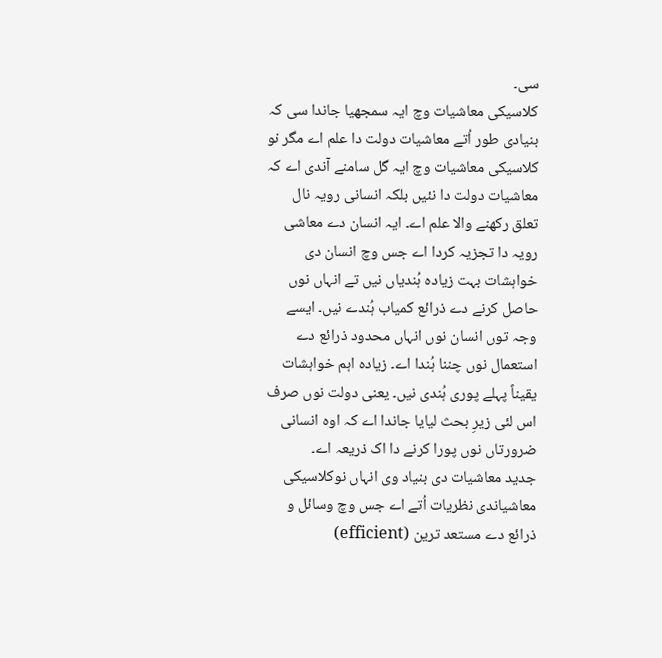سی۔
کلاسیکی معاشیات وچ ایہ سمجھیا جاندا سی کہ بنیادی طور اُتے معاشیات دولت دا علم اے مگر نو کلاسیکی معاشیات وچ ایہ گل سامنے آندی اے کہ معاشیات دولت دا نئيں بلکہ انسانی رویہ نال تعلق رکھنے والا علم اے۔ ایہ انسان دے معاشی رویہ دا تجزیہ کردا اے جس وچ انسان دی خواہشات بہت زیادہ ہُندیاں نيں تے انہاں نوں حاصل کرنے دے ذرائع کمیاب ہُندے نيں۔ ايسے وجہ توں انسان نوں انہاں محدود ذرائع دے استعمال نوں چننا ہُندا اے۔ زیادہ اہم خواہشات یقیناً پہلے پوری ہُندی نيں۔ یعنی دولت نوں صرف اس لئی زیرِ بحث لیایا جاندا اے کہ اوہ انسانی ضرورتاں نوں پورا کرنے دا اک ذریعہ اے۔
جدید معاشیات دی بنیاد وی انہاں نوکلاسیکی معاشیاندی نظریات اُتے اے جس وچ وسائل و ذرائع دے مستعد ترین (efficient)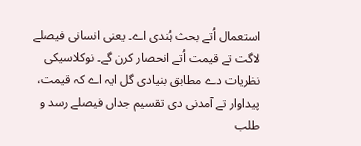استعمال اُتے بحث ہُندی اے۔ یعنی انسانی فیصلے لاگت تے قیمت اُتے انحصار کرن گے۔ نوکلاسیکی نظریات دے مطابق بنیادی گل ایہ اے کہ قیمت، پیداوار تے آمدنی دی تقسیم جداں فیصلے رسد و طلب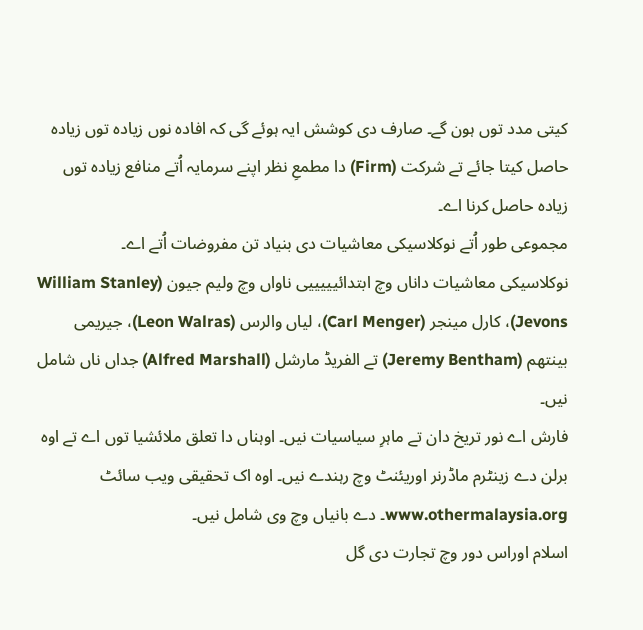کيتی مدد توں ہون گے۔ صارف دی کوشش ایہ ہوئے گی کہ افادہ نوں زیادہ توں زیادہ حاصل کيتا جائے تے شرکت (Firm) دا مطمعِ نظر اپنے سرمایہ اُتے منافع زیادہ توں زیادہ حاصل کرنا اے۔
مجموعی طور اُتے نوکلاسیکی معاشیات دی بنیاد تن مفروضات اُتے اے۔
نوکلاسیکی معاشیات داناں وچ ابتدائیییییی ناواں وچ ولیم جیون (William Stanley Jevons)، کارل مینجر (Carl Menger)، لیاں والرس (Leon Walras)، جیریمی بینتھم (Jeremy Bentham) تے الفریڈ مارشل (Alfred Marshall) جداں ناں شامل نيں۔
فارش اے نور تریخ دان تے ماہرِ سیاسیات نيں۔ اوہناں دا تعلق ملائشیا توں اے تے اوہ برلن دے زینٹرم ماڈرنر اوریئنٹ وچ رہندے نيں۔ اوہ اک تحقیقی ویب سائٹ www.othermalaysia.org۔ دے بانیاں وچ وی شامل نيں۔
اسلام اوراس دور وچ تجارت دی گل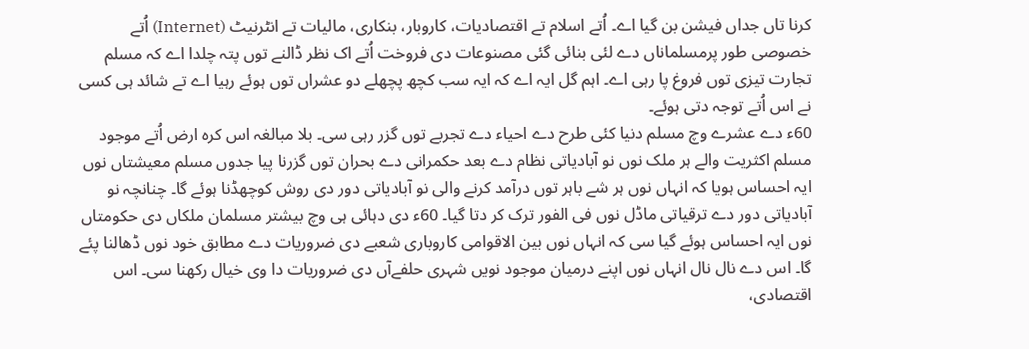کرنا تاں جداں فیشن بن گیا اے۔ اُتے اسلام تے اقتصادیات، کاروبار، بنکاری، مالیات تے انٹرنیٹ (Internet) اُتے خصوصی طور پرمسلماناں دے لئی بنائی گئی مصنوعات دی فروخت اُتے اک نظر ڈالنے توں پتہ چلدا اے کہ مسلم تجارت تیزی توں فروغ پا رہی اے۔ اہم گل ایہ اے کہ ایہ سب کچھ پچھلے دو عشراں توں ہوئے رہیا اے تے شائد ہی کسی نے اس اُتے توجہ دتی ہوئے۔
60ء دے عشرے وچ مسلم دنیا کئی طرح دے احیاء دے تجربے توں گزر رہی سی۔ بلا مبالغہ اس کرہ ارض اُتے موجود مسلم اکثریت والے ہر ملک نوں نو آبادیاتی نظام دے بعد حکمرانی دے بحران توں گزرنا پيا جدوں مسلم معیشتاں نوں ایہ احساس ہويا کہ انہاں نوں ہر شے باہر توں درآمد کرنے والی نو آبادیاتی دور دی روش کوچھڈنا ہوئے گا۔ چنانچہ نو آبادیاتی دور دے ترقیاتی ماڈل نوں فی الفور ترک کر دتا گیا۔ 60ء دی دہائی ہی وچ بیشتر مسلمان ملکاں دی حکومتاں نوں ایہ احساس ہوئے گیا سی کہ انہاں نوں بین الاقوامی کاروباری شعبے دی ضروریات دے مطابق خود نوں ڈھالنا پئے گا۔ اس دے نال نال انہاں نوں اپنے درمیان موجود نويں شہری حلفےآں دی ضروریات دا وی خیال رکھنا سی۔ اس اقتصادی،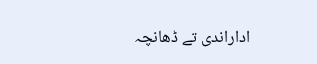اداراندی تے ڈھانچہ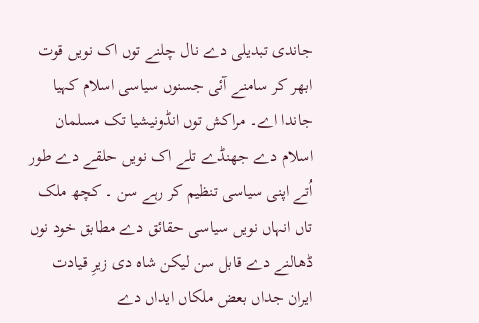جاندی تبدیلی دے نال چلنے توں اک نويں قوت ابھر کر سامنے آئی جسنوں سیاسی اسلام کہیا جاندا اے۔ مراکش توں انڈونیشیا تک مسلمان اسلام دے جھنڈے تلے اک نويں حلقے دے طور اُتے اپنی سیاسی تنظیم کر رہے سن ۔ کچھ ملک تاں انہاں نويں سیاسی حقائق دے مطابق خود نوں ڈھالنے دے قابل سن لیکن شاہ دی زیرِ قیادت ایران جداں بعض ملکاں ایداں دے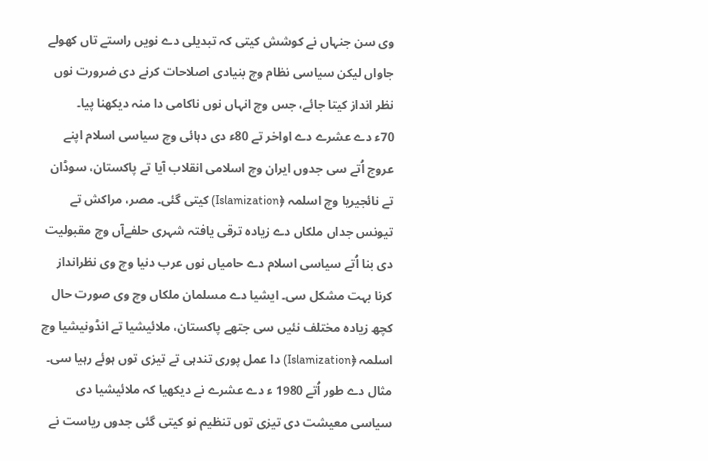وی سن جنہاں نے کوشش کيتی کہ تبدیلی دے نويں راستے تاں کھولے جاواں لیکن سیاسی نظام وچ بنیادی اصلاحات کرنے دی ضرورت نوں نظر انداز کيتا جائے، جس وچ انہاں نوں ناکامی دا منہ دیکھنا پيا۔
70ء دے عشرے دے اواخر تے 80ء دی دہائی وچ سیاسی اسلام اپنے عروج اُتے سی جدوں ایران وچ اسلامی انقلاب آیا تے پاکستان، سوڈان تے نائجیریا وچ اسلمہ ﴿Islamization) کيتی گئی۔ مصر، مراکش تے تیونس جداں ملکاں دے زیادہ ترقی یافتہ شہری حلفےآں وچ مقبولیت دی بنا اُتے سیاسی اسلام دے حامیاں نوں عرب دنیا وچ وی نظرانداز کرنا بہت مشکل سی۔ ایشیا دے مسلمان ملکاں وچ وی صورت حال کچھ زیادہ مختلف نئيں سی جتھے پاکستان، ملائیشیا تے انڈونیشیا وچ اسلمہ ﴿Islamization) دا عمل پوری تندہی تے تیزی توں ہوئے رہیا سی۔ مثال دے طور اُتے 1980 ء دے عشرے نے دیکھیا کہ ملائیشیا دی سیاسی معیشت دی تیزی توں تنظیم نو کيتی گئی جدوں ریاست نے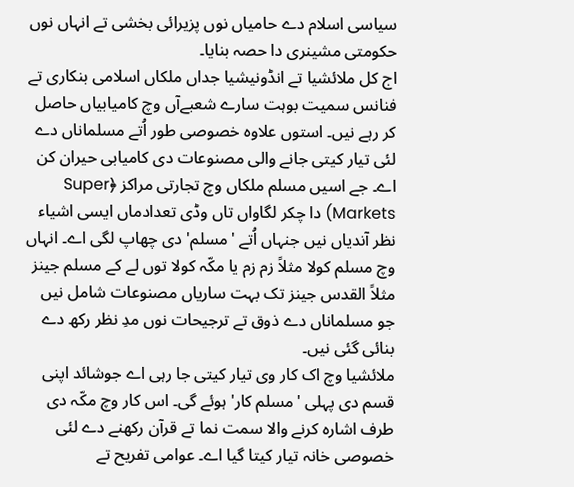سیاسی اسلام دے حامیاں نوں پزیرائی بخشی تے انہاں نوں حکومتی مشینری دا حصہ بنایا۔
اج کل ملائشیا تے انڈونیشیا جداں ملکاں اسلامی بنکاری تے فنانس سمیت بوہت سارے شعبےآں وچ کامیابیاں حاصل کر رہے نيں۔ استوں علاوہ خصوصی طور اُتے مسلماناں دے لئی تیار کيتی جانے والی مصنوعات دی کامیابی حیران کن اے۔ جے اسيں مسلم ملکاں وچ تجارتی مراکز ﴿Super Markets) دا چکر لگاواں تاں وڈی تعدادماں ایسی اشیاء نظر آندیاں نيں جنہاں اُتے 'مسلم' دی چھاپ لگی اے۔ انہاں وچ مسلم کولا مثلاً زم زم یا مکّہ کولا توں لے کے مسلم جینز مثلاً القدس جینز تک بہت ساریاں مصنوعات شامل نيں جو مسلماناں دے ذوق تے ترجیحات نوں مدِ نظر رکھ دے بنائی گئی نيں۔
ملائشیا وچ اک کار وی تیار کيتی جا رہی اے جوشائد اپنی قسم دی پہلی 'مسلم کار' ہوئے گی۔ اس کار وچ مکّہ دی طرف اشارہ کرنے والا سمت نما تے قرآن رکھنے دے لئی خصوصی خانہ تیار کيتا گیا اے۔ عوامی تفریح تے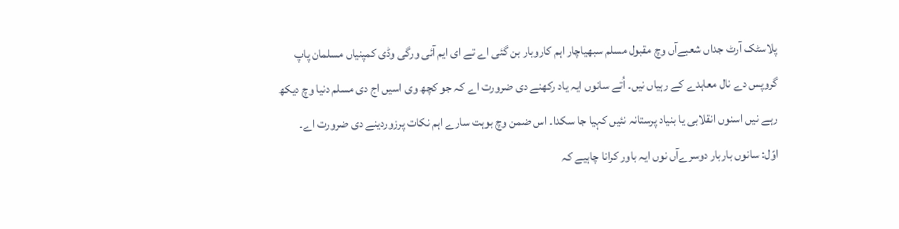پلاسٹک آرٹ جداں شعبےآں وچ مقبول مسلم سبھیاچار اہم کاروبار بن گئی اے تے ای ایم آئی ورگی وڈی کمپنیاں مسلمان پاپ گروپس دے نال معاہدے کے رہیاں نيں۔ اُتے سانوں ایہ یاد رکھنے دی ضرورت اے کہ جو کچھ وی اسيں اج دی مسلم دنیا وچ دیکھ رہے نيں اسنوں انقلابی یا بنیاد پرستانہ نئيں کہیا جا سکدا۔ اس ضمن وچ بوہت سارے اہم نکات پرزوردینے دی ضرورت اے۔
اوّل: سانوں باربار دوسرےآں نوں ایہ باور کرانا چاہیے کہ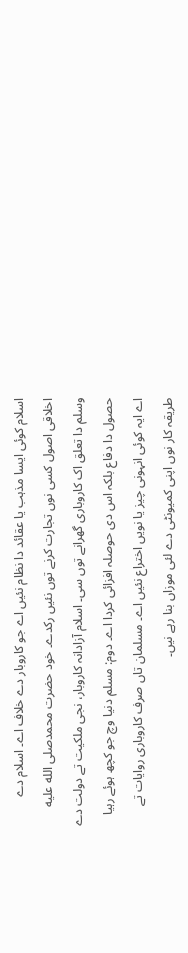اسلام کوئی ایسا مذہب یا عقائد دا نظام نئيں اے جو کاروبار دے خلاف اے۔ اسلام دے اخلاقی اصول کسی نوں تجارت کرنے توں نئيں رکدے۔ خود حضرت محمدصلى الله عليه وسلم دا تعلق اک کاروباری گھرانے توں سی۔ اسلام آزادانہ کاروبار، نجی ملکیت تے دولت دے حصول دا دفاع بلکہ اس دی حوصلہ افزائی کردا اے۔ دوم: مسلم دنیا وچ جو کچھ ہوئے رہیا اے ایہ کوئی انہونی چیز یا نويں اختراع نئيں اے۔ مسلمان تاں صرف کاروباری روایات تے طریقہ کار نوں اپنی کمیونٹی دے لئی موزاں بنا رہے نيں۔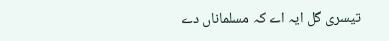تیسری گل ایہ اے کہ مسلماناں دے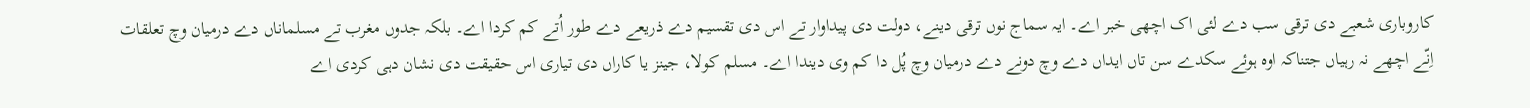کاروباری شعبے دی ترقی سب دے لئی اک اچھی خبر اے۔ ایہ سماج نوں ترقی دینے، دولت دی پیداوار تے اس دی تقسیم دے ذریعے دے طور اُتے کم کردا اے۔ بلکہ جدوں مغرب تے مسلماناں دے درمیان وچ تعلقات اِنّے اچھے نہ رہیاں جتناکہ اوہ ہوئے سکدے سن تاں ایداں دے وچ دونے دے درمیان وچ پُل دا کم وی دیندا اے۔ مسلم کولا، جینز یا کاراں دی تیاری اس حقیقت دی نشان دہی کردی اے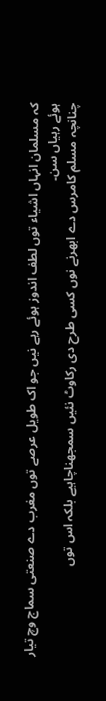کہ مسلمان انہاں اشیاء توں لطف اندوز ہوئے رہے نيں جو اک طویل عرصے توں مغرب دے صنعتی سماج وچ تیار ہوئے رہیاں سن۔
چنانچہ مسلم کامرس دے ابھرنے نوں کسی طرح دی رکاوٹ نئيں سمجھناچاہیے بلکہ اس توں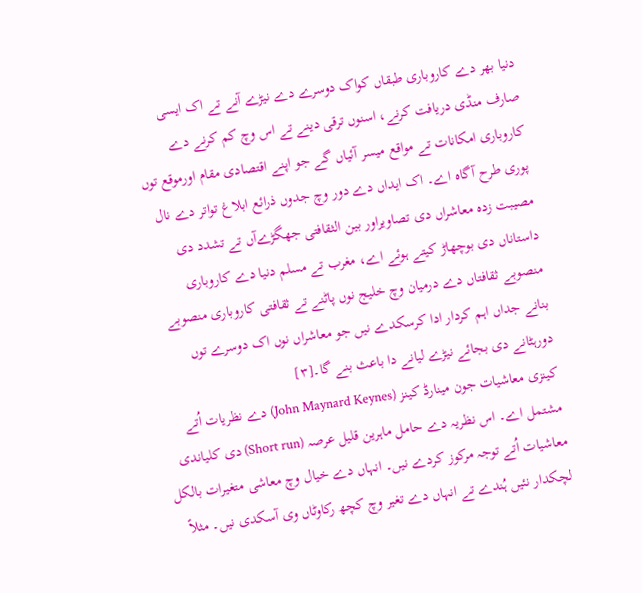دنیا بھر دے کاروباری طبقاں کواک دوسرے دے نیڑے آنے تے اک ایسی صارف منڈی دریافت کرنے، اسنوں ترقی دینے تے اس وچ کم کرنے دے کاروباری امکانات تے مواقع میسر آئیاں گے جو اپنے اقتصادی مقام اورموقع توں پوری طرح آگاہ اے۔ اک ایداں دے دور وچ جدوں ذرائع ابلاغ تواتر دے نال مصیبت زدہ معاشراں دی تصاویراور بین الثقافتی جھگڑےآں تے تشدد دی داستاناں دی بوچھاڑ کیتے ہوئے اے، مغرب تے مسلم دنیا دے کاروباری منصوبے ثقافتاں دے درمیان وچ خلیج نوں پاٹنے تے ثقافتی کاروباری منصوبے بنانے جداں اہم کردار ادا کرسکدے نيں جو معاشراں نوں اک دوسرے توں دورہٹانے دی بجائے نیڑے لیانے دا باعث بنے گا۔[۳]
کینزی معاشیات جون مینارڈ کینز (John Maynard Keynes) دے نظریات اُتے مشتمل اے۔ اس نظریہ دے حامل ماہرین قلیل عرصہ (Short run) دی کلیاندی معاشیات اُتے توجہ مرکوز کردے نيں۔ انہاں دے خیال وچ معاشی متغیرات بالکل لچکدار نئيں ہُندے تے انہاں دے تغیر وچ کچھ رکاوٹاں وی آسکدی نيں۔ مثلاً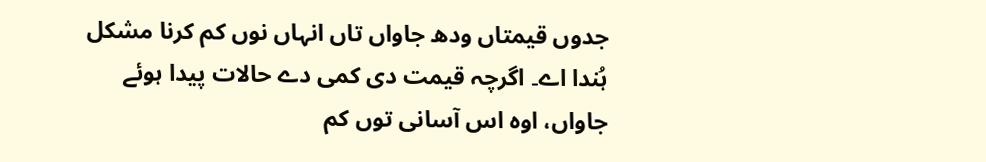جدوں قیمتاں ودھ جاواں تاں انہاں نوں کم کرنا مشکل ہُندا اے۔ اگرچہ قیمت دی کمی دے حالات پیدا ہوئے جاواں، اوہ اس آسانی توں کم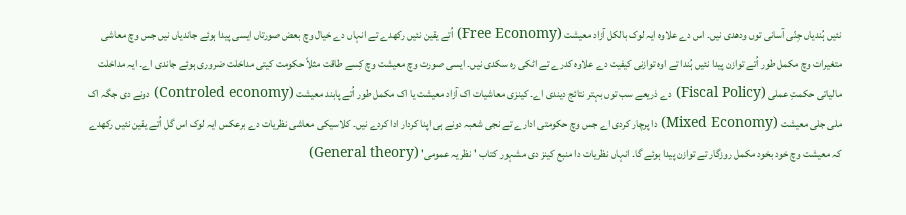نئيں ہُندیاں جِنّی آسانی توں ودھدی نيں۔ اس دے علاوہ ایہ لوک بالکل آزاد معیشت (Free Economy) اُتے یقین نئيں رکھدے تے انہاں دے خیال وچ بعض صورتاں ایسی پیدا ہوئے جاندیاں نيں جس وچ معاشی متغیرات وچ مکمل طور اُتے توازن پیدا نئيں ہُندا تے اوہ توازنی کیفیت دے علاوہ کدرے تے اٹکی رہ سکدی نيں۔ ایسی صورت وچ معیشت وچ کِسے طاقت مثلاً حکومت کیتی مداخلت ضروری ہوئے جاندی اے۔ ایہ مداخلت مالیاتی حکمتِ عملی (Fiscal Policy) دے ذریعے سب توں بہتر نتائج دیندی اے۔ کینزی معاشیات اک آزاد معیشت یا اک مکمل طور اُتے پابند معیشت (Controled economy) دونے دی جگہ اک ملی جلی معیشت (Mixed Economy) دا پرچار کردی اے جس وچ حکومتی ادارے تے نجی شعبہ دونے ہی اپنا کردار ادا کردے نيں۔ کلاسیکی معاشی نظریات دے برعکس ایہ لوک اس گل اُتے یقین نئيں رکھدے کہ معیشت وچ خود بخود مکمل روزگار تے توازن پیدا ہوئے گا۔ انہاں نظریات دا منبع کینز دی مشہور کتاب 'نظریہ عمومی' (General theory)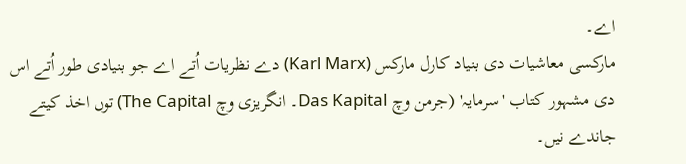اے۔
مارکسی معاشیات دی بنیاد کارل مارکس (Karl Marx) دے نظریات اُتے اے جو بنیادی طور اُتے اس دی مشہور کتاب 'سرمایہ' (جرمن وچ Das Kapital۔ انگریزی وچ The Capital) توں اخذ کیتے جاندے نيں۔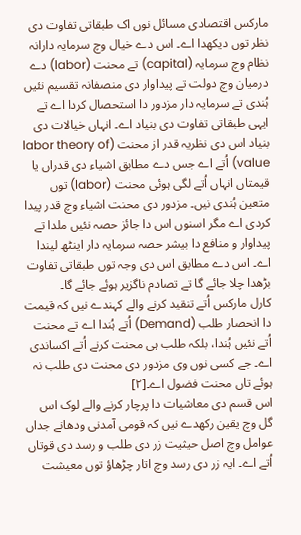مارکس اقتصادی مسائل نوں اک طبقاتی تفاوت دی نظر توں دیکھدا اے۔ اس دے خیال وچ سرمایہ دارانہ نظام وچ سرمایہ (capital) تے محنت (labor) دے درمیان وچ دولت تے پیداوار دی منصفانہ تقسیم نئيں ہُندی تے سرمایہ دار مزدور دا استحصال کردا اے تے ایہی طبقاتی تفاوت دی بنیاد اے۔ انہاں خیالات دی بنیاد اس دی نظریہ قدر از محنت (labor theory of value) اُتے اے جس دے مطابق اشیاء دی قدراں یا قیمتاں انہاں اُتے لگی ہوئی محنت (labor) توں متعین ہُندی نيں۔ مزدور دی محنت اشیاء وچ قدر پیدا کردی اے مگر اسنوں اس دا جائز حصہ نئيں ملدا تے پیداوار و منافع دا بیشر حصہ سرمایہ دار اینٹھ لیندا اے۔ اس دے مطابق اس دی وجہ توں طبقاتی تفاوت بڑھدا چلا جائے گا تے تصادم ناگزیر ہوئے جائے گا۔
کارل مارکس اُتے تنقید کرنے والے کہندے نيں کہ قیمت دا انحصار طلب (Demand) اُتے ہُندا اے تے محنت اُتے نئيں ہُندا، بلکہ طلب ہی محنت کرنے اُتے اکساندی اے۔ جے کسی نوں وی مزدور دی محنت دی طلب نہ ہوئے تاں محنت فضول اے۔[۲]
اس قسم دی معاشیات دا پرچار کرنے والے لوک اس گل وچ یقین رکھدے نيں کہ قومی آمدنی ودھانے جداں عوامل وچ اصل حیثیت زر دی طلب و رسد دی قوتاں اُتے اے۔ ایہ زر دی رسد وچ اتار چڑھاؤ توں معیشت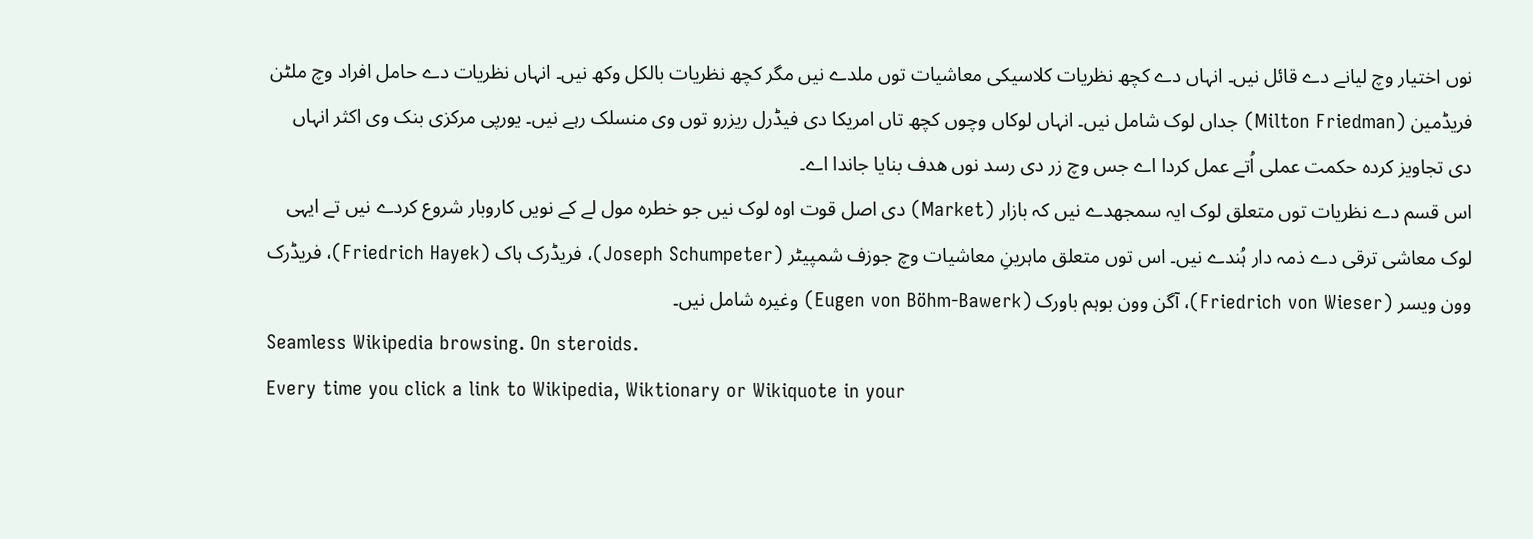نوں اختیار وچ لیانے دے قائل نيں۔ انہاں دے کچھ نظریات کلاسیکی معاشیات توں ملدے نيں مگر کچھ نظریات بالکل وکھ نيں۔ انہاں نظریات دے حامل افراد وچ ملٹن فریڈمین (Milton Friedman) جداں لوک شامل نيں۔ انہاں لوکاں وچوں کچھ تاں امریکا دی فیڈرل ریزرو توں وی منسلک رہے نيں۔ یورپی مرکزی بنک وی اکثر انہاں دی تجاویز کردہ حکمت عملی اُتے عمل کردا اے جس وچ زر دی رسد نوں ھدف بنایا جاندا اے۔
اس قسم دے نظریات توں متعلق لوک ایہ سمجھدے نيں کہ بازار (Market) دی اصل قوت اوہ لوک نيں جو خطرہ مول لے کے نويں کاروبار شروع کردے نيں تے ایہی لوک معاشی ترقی دے ذمہ دار ہُندے نيں۔ اس توں متعلق ماہرینِ معاشیات وچ جوزف شمپیٹر (Joseph Schumpeter)، فریڈرک ہاک (Friedrich Hayek)، فریڈرک وون ویسر (Friedrich von Wieser)، آگن وون بوہم باورک (Eugen von Böhm-Bawerk) وغیرہ شامل نيں۔
Seamless Wikipedia browsing. On steroids.
Every time you click a link to Wikipedia, Wiktionary or Wikiquote in your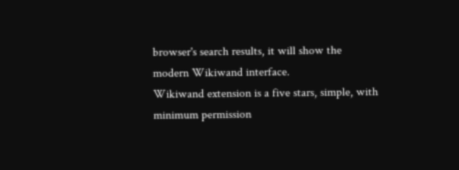browser's search results, it will show the modern Wikiwand interface.
Wikiwand extension is a five stars, simple, with minimum permission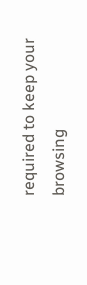required to keep your browsing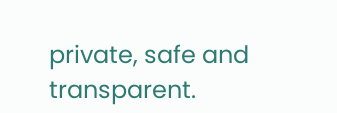private, safe and transparent.